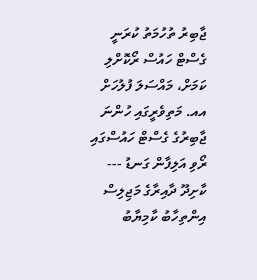ޖާބިރު ތުހުމަތު ކުރަނީ ގެސްޓް ހައުސް ރޯކޮށްލި ކަމަށް، މައްސަލަ ފުލުހަށް
އއ. މަތިވެރީގައި ހުންނަ ޖާބިރުގެ ގެސްޓް ހައުސްގައި ރޯވި އަލިފާން ގަނޑު ---
ކާށިދޫ ދާއިރާގެ މަޖިލިސް އިންތިހާބު ކާމިޔާބު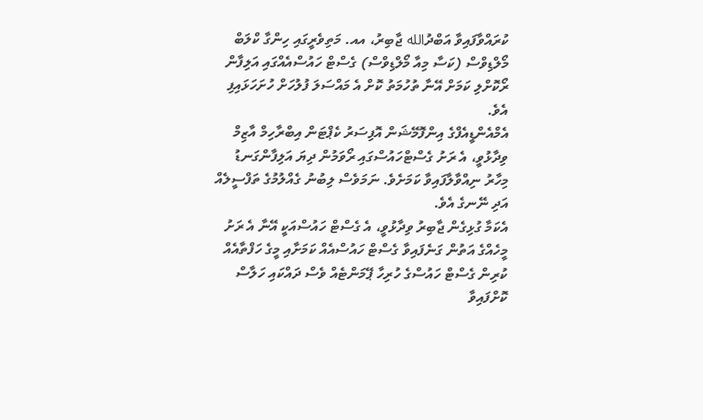ކުރައްވާފައިވާ އަބްދުالله ޖާބިރު، އއ. މަތިވެރީގައި ހިންގާ ކްލަބް މޯލްޑިވްސް (ކަސާ މިއާ މޯލްޑިވްސް) ގެސްޓް ހައުސްއެއްގައި އަލިފާން ރޯކޮށްލި ކަމަށް އޭނާ ތުހުމަތު ކޮށް އެ މައްސަލަ ފުލުހަށް ހުށަހަޅައިފި އެވެ.
އެމްއެންޑީއެފްގެ އިންފޮމޭޝަން އޮފިސަރު ކެޕްޓަން އިބްރާހިމް އާޒިމް ވިދާޅުވީ، އެ ރަށު ގެސްޓްހައުސްގައި ރޯވަމުން ދިޔަ އަލިފާންގަނޑު މިހާރު ނިއްވާލާފައިވާ ކަމަށެވެ. ނަމަވެސް ލިބުނު ގެއްލުމުގެ ތަފްސީލެއް އަދި ނޭނގެ އެވެ.
އެކަމާ ގުޅިގެން ޖާބިރު ވިދާޅުވީ، އެ ގެސްޓް ހައުސްއަކީ އޭނާ އެ ރަށު މީހެއްގެ އަތުން ގަނެފައިވާ ގެސްޓް ހައުސްއެއް ކަމަށާއި މީގެ ހަފްތާއެއް ކުރިން ގެސްޓް ހައުސްގެ ހުރިހާ ޕޭމަންޓެއް ވެސް ދައްކައި ހަލާސް ކޮށްފައިވާ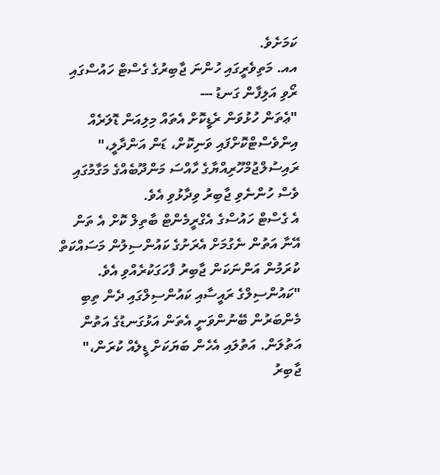ކަމަށެވެ.
އއ. މަތިވެރީގައި ހުންނަ ޖާބިރުގެ ގެސްޓް ހައުސްގައި ރޯވި އަލިފާން ގަނޑު ---
"ޢެތަން ހުޅުވަން ރެޑީކޮށް އެތައް މިލިއަން ޑޮލަރެއް އިންވެސްޓްކޮށްފައި ވަނިކޮށް، ޑަން އަންދާލީ،" ރައިސުލްޖުމްހޫރިއްޔާގެ ހާއްސަ މަންދޫބެއްގެ މަގާމުގައި ވެސް ހުންނެވި ޖާބިރު ވިދާޅުވި އެވެ.
އެ ގެސްޓް ހައުސްގެ އެގްރީމެންޓް ބާތިލް ކޮށް އެ ތަން އޭނާ އަތުން ނެގުމަށް އެރަށުގެ ކައުންސިލުން މަސައްކަތް ކުރަމުން އަންނަކަން ޖާބިރު ފާހަގަކުރެއްވި އެވެ.
"ކައުންސިލްގެ ރައީސާއި ކައުންސިލްގައި ދެން ތިބި މެންބަރުން ބޭނުންވަނީ އެތަން އަޅުގަނޑުގެ އަތުން އަތުލަން. އަތުލައި އެހެން ބަޔަކަށް ޑީލެއް ކުރަން،" ޖާބިރު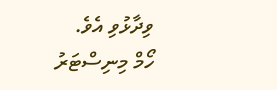ވިދާޅުވި އެވެ.
ހޯމް މިނިސްޓަރު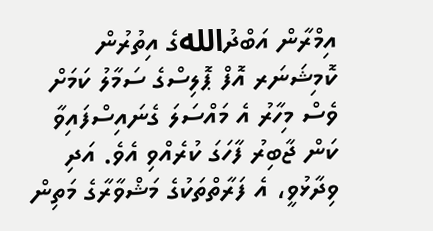އިމްރާން އަބްދުاللهގެ އިތުރުން ކޮމިޝަނަރ އޮފް ޕޮލިސްގެ ސަމާލު ކަމަށް ވެސް މިހާރު އެ މައްސަލަ ގެނައިސްފައިވާ ކަން ޖާބިރު ފާހަގަ ކުރެއްވި އެވެ. އަދި ވިދާޅުވީ، އެ ފަރާތްތަކުގެ މަޝްވާރާގެ މަތިން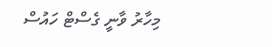މިހާރު ވާނީ ގެސްޓް ހައުސް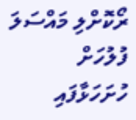ރޯކޮށްލި މައްސަލަ ފުލުހަށް ހުށަހަޅާފައި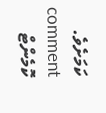ކަމަށެވެ.
comment ކޮމެންޓް